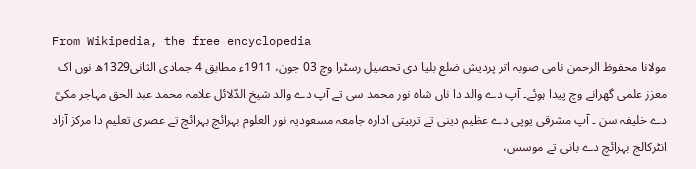From Wikipedia, the free encyclopedia
مولانا محفوظ الرحمن نامی صوبہ اتر پردیش ضلع بلیا دی تحصیل رسٹرا وچ 03 جون، 1911ء مطابق 4 جمادی الثانی1329ھ نوں اک معزز علمی گھرانے وچ پیدا ہوئے۔ آپ دے والد دا ناں شاہ نور محمد سی تے آپ دے والد شیخ الدّلائل علامہ محمد عبد الحق مہاجر مکیؒ دے خلیفہ سن ۔ آپ مشرقی یوپی دے عظیم دینی تے تربيتی ادارہ جامعہ مسعودیہ نور العلوم بہرائچ بہرائچ تے عصری تعلیم دا مرکز آزاد انٹرکالج بہرائچ دے بانی تے موسس،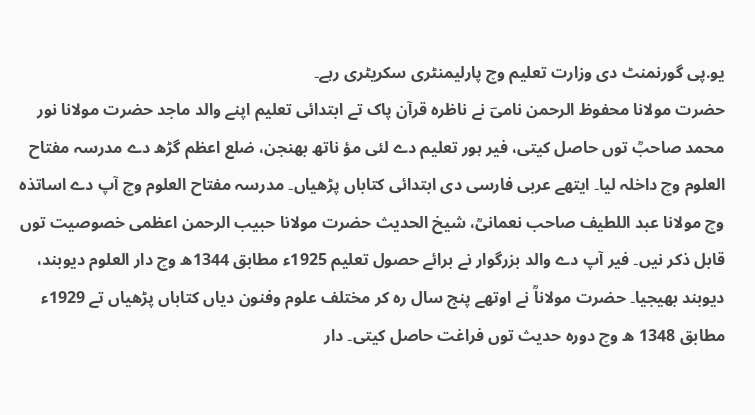یو.پی گورنمنٹ دی وزارت تعلیم وچ پارلیمنٹری سکریٹری رہے۔
حضرت مولانا محفوظ الرحمن نامیؔ نے ناظرہ قرآن پاک تے ابتدائی تعلیم اپنے والد ماجد حضرت مولانا نور محمد صاحبؒ توں حاصل کيتی، فیر ہور تعلیم دے لئی مؤ ناتھ بھنجن، ضلع اعظم گڑھ دے مدرسہ مفتاح العلوم وچ داخلہ لیا۔ ایتھے عربی فارسی دی ابتدائی کتاباں پڑھیاں۔ مدرسہ مفتاح العلوم وچ آپ دے اساتذہ وچ مولانا عبد اللطیف صاحب نعمانیؒ، شیخ الحدیث حضرت مولانا حبیب الرحمن اعظمی خصوصیت توں قابل ذکر نيں۔ فیر آپ دے والد بزرگوار نے برائے حصول تعلیم 1925ء مطابق 1344ھ وچ دار العلوم دیوبند، دیوبند بھیجیا۔ حضرت مولاناؒ نے اوتھے پنج سال رہ کر مختلف علوم وفنون دیاں کتاباں پڑھیاں تے 1929ء مطابق 1348 ھ وچ دورہ حدیث توں فراغت حاصل کيتی۔ دار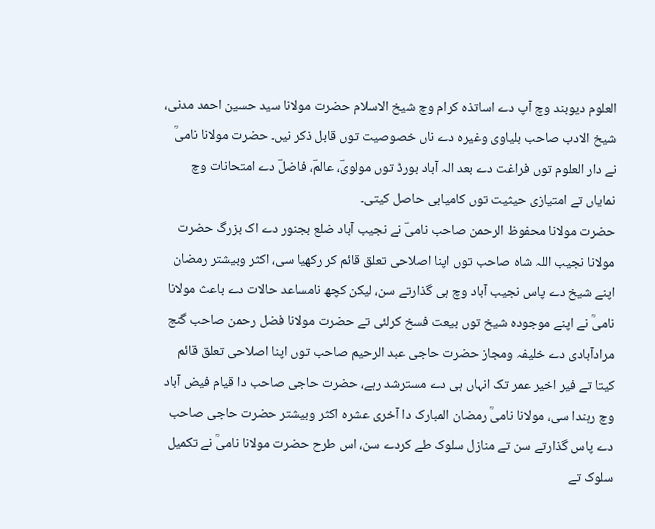العلوم دیوبند وچ آپ دے اساتذہ کرام وچ شیخ الاسلام حضرت مولانا سید حسین احمد مدنی، شیخ الادب صاحب بلیاوی وغیرہ دے ناں خصوصیت توں قابل ذکر نيں۔ حضرت مولانا نامیؒ نے دار العلوم توں فراغت دے بعد الہ آباد بورڈ توں مولویؔ، عالمؔ، فاضلؔ دے امتحانات وچ نمایاں تے امتیازی حیثیت توں کامیابی حاصل کيتی۔
حضرت مولانا محفوظ الرحمن صاحب نامیؔ نے نجیب آباد ضلع بجنور دے اک بزرگ حضرت مولانا نجیب اللہ شاہ صاحب توں اپنا اصلاحی تعلق قائم کر رکھیا سی، اکثر وبیشتر رمضان اپنے شیخ دے پاس نجیب آباد وچ ہی گذارتے سن، لیکن کچھ نامساعد حالات دے باعث مولانا نامیؒ نے اپنے موجودہ شیخ توں بیعت فسخ کرلئی تے حضرت مولانا فضل رحمن صاحب گنج مرادآبادی دے خلیفہ ومجاز حضرت حاجی عبد الرحیم صاحب توں اپنا اصلاحی تعلق قائم کیتا تے فیر اخیر عمر تک انہاں ہی دے مسترشد رہے، حضرت حاجی صاحب دا قیام فیض آباد وچ رہندا سی، مولانا نامیؒ رمضان المبارک دا آخری عشرہ اکثر وبیشتر حضرت حاجی صاحب دے پاس گذارتے سن تے منازل سلوک طے کردے سن، اس طرح حضرت مولانا نامیؒ نے تکمیل سلوک تے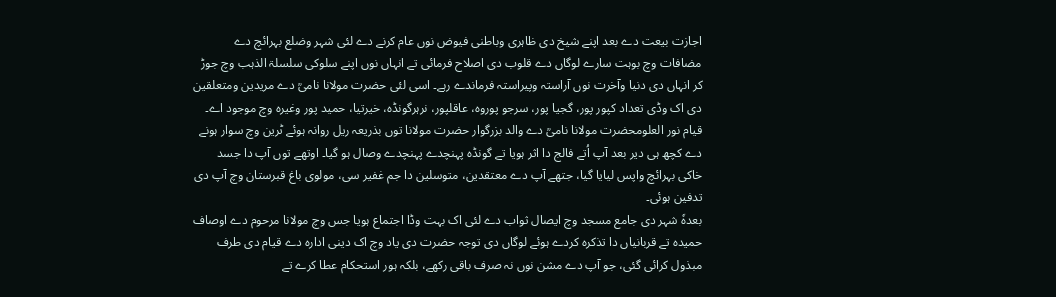اجازت بیعت دے بعد اپنے شیخ دی ظاہری وباطنی فیوض نوں عام کرنے دے لئی شہر وضلع بہرائچ دے مضافات وچ بوہت سارے لوگاں دے قلوب دی اصلاح فرمائی تے انہاں نوں اپنے سلوکی سلسلۃ الذہب وچ جوڑ کر انہاں دی دنیا وآخرت نوں آراستہ وپیراستہ فرماندے رہے۔ اسی لئی حضرت مولانا نامیؒ دے مریدین ومتعلقین دی اک وڈی تعداد کپور پور، گجیا پور، سرجو پوروہ، عاقلپور، نرہرگونڈہ، خیرتیا، حمید پور وغیرہ وچ موجود اے۔
قیام نور العلومحضرت مولانا نامیؒ دے والد بزرگوار حضرت مولانا توں بذریعہ ریل روانہ ہوئے ٹرین وچ سوار ہونے دے کچھ ہی دیر بعد آپ اُتے فالج دا اثر ہويا تے گونڈہ پہنچدے پہنچدے وصال ہو گیا۔ اوتھے توں آپ دا جسد خاکی بہرائچ واپس لیایا گیا، جتھے آپ دے معتقدین، متوسلین دا جم غفیر سی، مولوی باغ قبرستان وچ آپ دی تدفین ہوئی۔
بعدہٗ شہر دی جامع مسجد وچ ایصال ثواب دے لئی اک بہت وڈا اجتماع ہويا جس وچ مولانا مرحوم دے اوصاف حمیدہ تے قربانیاں دا تذکرہ کردے ہوئے لوگاں دی توجہ حضرت دی یاد وچ اک دینی ادارہ دے قیام دی طرف مبذول کرائی گئی، جو آپ دے مشن نوں نہ صرف باقی رکھے، بلکہ ہور استحکام عطا کرے تے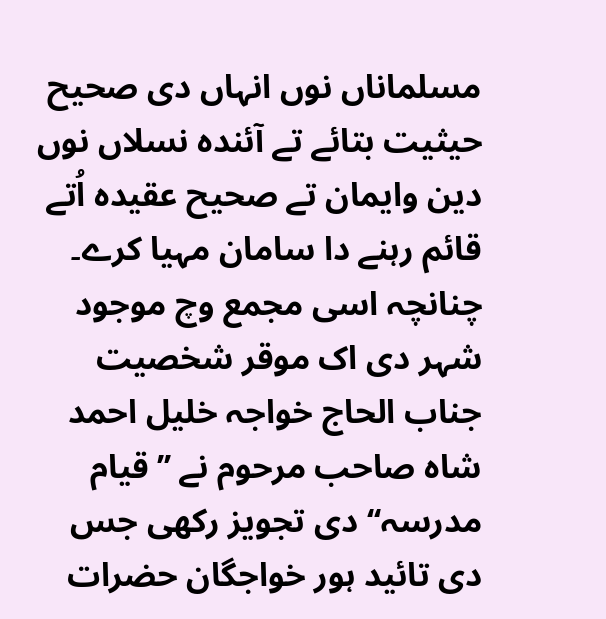مسلماناں نوں انہاں دی صحیح حیثیت بتائے تے آئندہ نسلاں نوں دین وایمان تے صحیح عقیدہ اُتے قائم رہنے دا سامان مہیا کرے۔ چنانچہ اسی مجمع وچ موجود شہر دی اک موقر شخصیت جناب الحاج خواجہ خلیل احمد شاہ صاحب مرحوم نے ’’قیام مدرسہ‘‘ دی تجویز رکھی جس دی تائید ہور خواجگان حضرات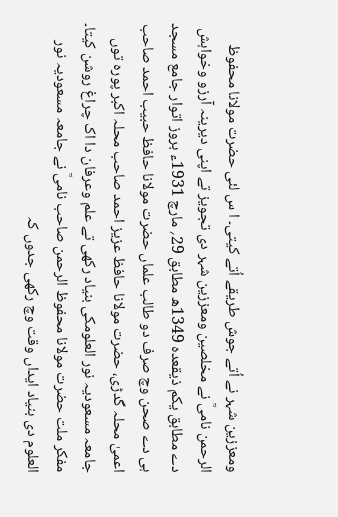ومعززین شہر نے اُتے جوش طریقے اُتے کيتی۔ ا س لئی حضرت مولانا محفوظ الرحمن نامیؒ نے مخلصین ومعززین شہر دی تجویز تے اپنی دیرینہ آرزو وخواہش دے مطابق یکم ذیقعدہ 1349ھ مطابق 29؍ مارچ 1931ء بروز اتوار جامع مسجد ہی دے صحن وچ صرف دو طالب علماں حضرت مولانا حافظ حبیب احمد صاحب اعمیٰ محلہ گدڑی، حضرت مولانا حافظ عزیز احمد صاحب محلہ اکبر پورہ توں جامعہ مسعودیہ نور العلومکی بنیاد رکھی تے علم وعرفان دا اک چراغ روشن کیتا۔
مفکر ملت حضرت مولانا محفوظ الرحمن صاحب نامیؒ نے جامعہ مسعودیہ نور العلوم دی بنیاد ایداں وقت وچ رکھی جدوں کہ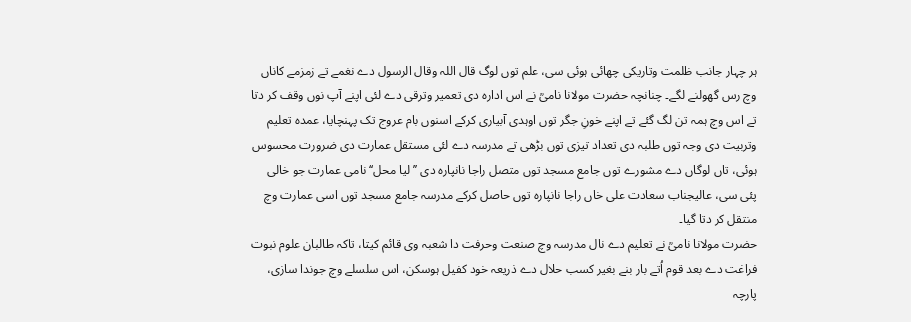ہر چہار جانب ظلمت وتاریکی چھائی ہوئی سی، علم توں لوگ قال اللہ وقال الرسول دے نغمے تے زمزمے کاناں وچ رس گھولنے لگے۔ چنانچہ حضرت مولانا نامیؒ نے اس ادارہ دی تعمیر وترقی دے لئی اپنے آپ نوں وقف کر دتا تے اس وچ ہمہ تن لگ گئے تے اپنے خونِ جگر توں اوہدی آبیاری کرکے اسنوں بام عروج تک پہنچایا، عمدہ تعلیم وتربیت دی وجہ توں طلبہ دی تعداد تیزی توں بڑھی تے مدرسہ دے لئی مستقل عمارت دی ضرورت محسوس ہوئی، تاں لوگاں دے مشورے توں جامع مسجد توں متصل راجا نانپارہ دی ’’لیا محل‘‘ نامی عمارت جو خالی پئی سی، عالیجناب سعادت علی خاں راجا نانپارہ توں حاصل کرکے مدرسہ جامع مسجد توں اسی عمارت وچ منتقل کر دتا گیا۔
حضرت مولانا نامیؒ نے تعلیم دے نال مدرسہ وچ صنعت وحرفت دا شعبہ وی قائم کیتا، تاکہ طالبان علوم نبوت فراغت دے بعد قوم اُتے بار بنے بغیر کسب حلال دے ذریعہ خود کفیل ہوسکن، اس سلسلے وچ جوندا سازی، پارچہ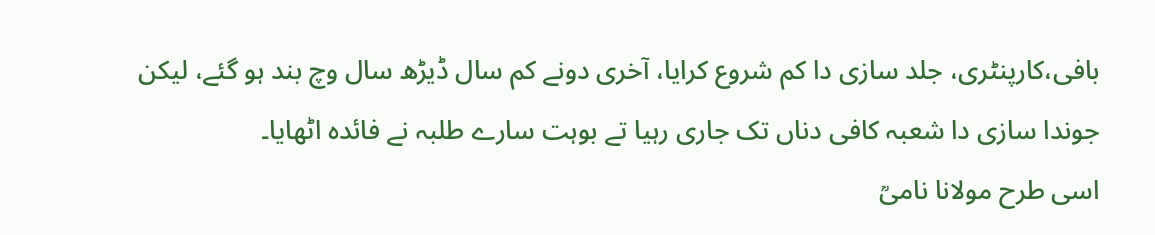بافی،کارپنٹری، جلد سازی دا کم شروع کرایا، آخری دونے کم سال ڈیڑھ سال وچ بند ہو گئے، لیکن جوندا سازی دا شعبہ کافی دناں تک جاری رہیا تے بوہت سارے طلبہ نے فائدہ اٹھایا۔
اسی طرح مولانا نامیؒ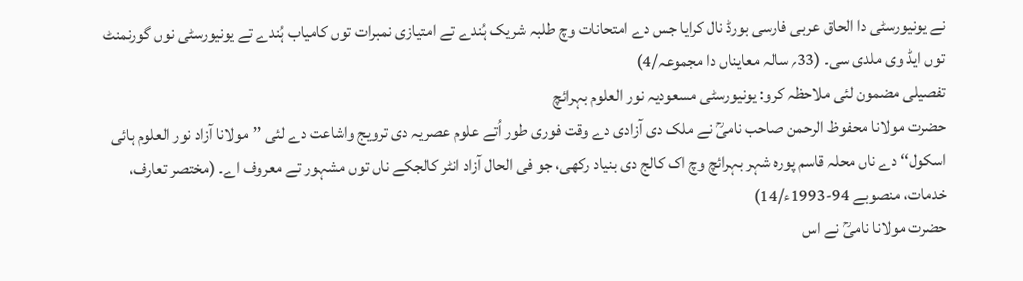نے یونیورسٹی دا الحاق عربی فارسی بورڈ نال کرایا جس دے امتحانات وچ طلبہ شریک ہُندے تے امتیازی نمبرات توں کامیاب ہُندے تے یونیورسٹی نوں گورنمنٹ توں ایڈ وی ملدی سی۔ (33؍ سالہ معایناں دا مجموعہ/4)
تفصیلی مضمون لئی ملاحظہ کرو: یونیورسٹی مسعودیہ نور العلوم بہرائچ
حضرت مولانا محفوظ الرحمن صاحب نامیؒ نے ملک دی آزادی دے وقت فوری طور اُتے علوم عصریہ دی ترویج واشاعت دے لئی ’’مولانا آزاد نور العلوم ہائی اسکول‘‘ دے ناں محلہ قاسم پورہ شہر بہرائچ وچ اک کالج دی بنیاد رکھی، جو فی الحال آزاد انٹر کالجکے ناں توں مشہور تے معروف اے۔ (مختصر تعارف، خدمات، منصوبے 94-1993ء/14)
حضرت مولانا نامیؒ نے اس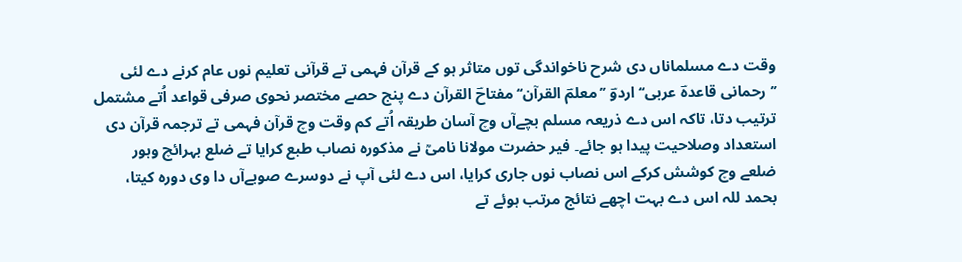وقت دے مسلماناں دی شرح ناخواندگی توں متاثر ہو کے قرآن فہمی تے قرآنی تعلیم نوں عام کرنے دے لئی ’’رحمانی قاعدہؔ عربی‘‘ اردوؔ ’’معلمؔ القرآن‘‘ مفتاحؔ القرآن دے پنج حصے مختصر نحوی صرفی قواعد اُتے مشتمل ترتیب دتا، تاکہ اس دے ذریعہ مسلم بچےآں وچ آسان طریقہ اُتے کم وقت وچ قرآن فہمی تے ترجمہ قرآن دی استعداد وصلاحیت پیدا ہو جائے۔ فیر حضرت مولانا نامیؒ نے مذکورہ نصاب طبع کرایا تے ضلع بہرائچ وہور ضلعے وچ کوشش کرکے اس نصاب نوں جاری کرایا، اس دے لئی آپ نے دوسرے صوبےآں دا وی دورہ کیتا، بحمد للہ اس دے بہت اچھے نتائج مرتب ہوئے تے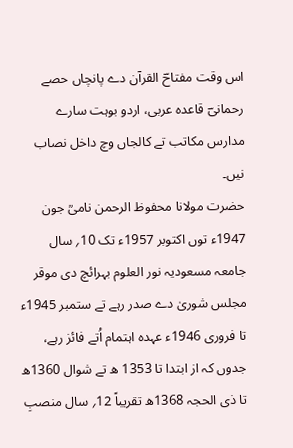اس وقت مفتاحؔ القرآن دے پانچاں حصے رحمانیؔ قاعدہ عربی، اردو بوہت سارے مدارس مکاتب تے کالجاں وچ داخل نصاب نيں۔
حضرت مولانا محفوظ الرحمن نامیؒ جون 1947ء توں اکتوبر 1957ء تک 10؍ سال جامعہ مسعودیہ نور العلوم بہرائچ دی موقر مجلس شوریٰ دے صدر رہے تے ستمبر 1945ء تا فروری 1946ء عہدہ اہتمام اُتے فائز رہے، جدوں کہ از ابتدا تا 1353 ھ تے شوال 1360ھ تا ذی الحجہ 1368ھ تقریباً 12؍ سال منصبِ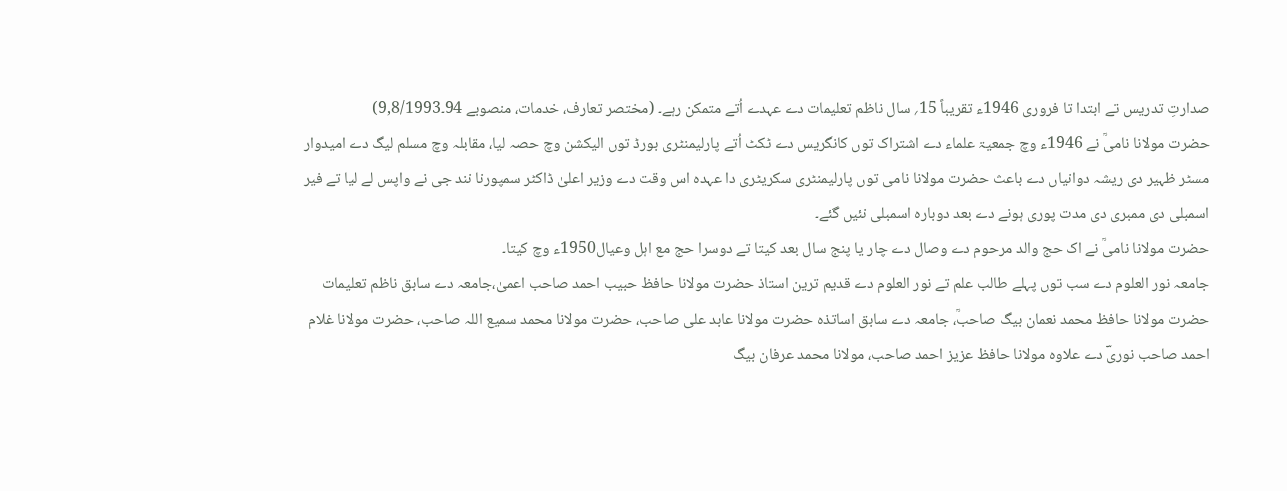صدارتِ تدریس تے ابتدا تا فروری 1946ء تقریباً 15؍ سال ناظم تعلیمات دے عہدے اُتے متمکن رہے۔ (مختصر تعارف، خدمات، منصوبے 94۔9,8/1993)
حضرت مولانا نامیؒ نے 1946ء وچ جمعیۃ علماء دے اشتراک توں کانگریس دے ٹکٹ اُتے پارلیمنٹری بورڈ توں الیکشن وچ حصہ لیا، مقابلہ وچ مسلم لیگ دے امیدوار مسٹر ظہیر دی ریشہ دوانیاں دے باعث حضرت مولانا نامی توں پارلیمنٹری سکریٹری دا عہدہ اس وقت دے وزیر اعلیٰ ڈاکٹر سمپورنا نند جی نے واپس لے لیا تے فیر اسمبلی دی ممبری دی مدت پوری ہونے دے بعد دوبارہ اسمبلی نئيں گئے۔
حضرت مولانا نامیؒ نے اک حج والد مرحوم دے وصال دے چار یا پنج سال بعد کیتا تے دوسرا حج مع اہل وعیال1950ء وچ کیتا۔
جامعہ نور العلوم دے سب توں پہلے طالب علم تے نور العلوم دے قدیم ترین استاذ حضرت مولانا حافظ حبیب احمد صاحب اعمیٰ،جامعہ دے سابق ناظم تعلیمات حضرت مولانا حافظ محمد نعمان بیگ صاحبؒ، جامعہ دے سابق اساتذہ حضرت مولانا عابد علی صاحب، حضرت مولانا محمد سمیع اللہ صاحب، حضرت مولانا غلام احمد صاحب نوریؔ دے علاوہ مولانا حافظ عزیز احمد صاحب، مولانا محمد عرفان بیگ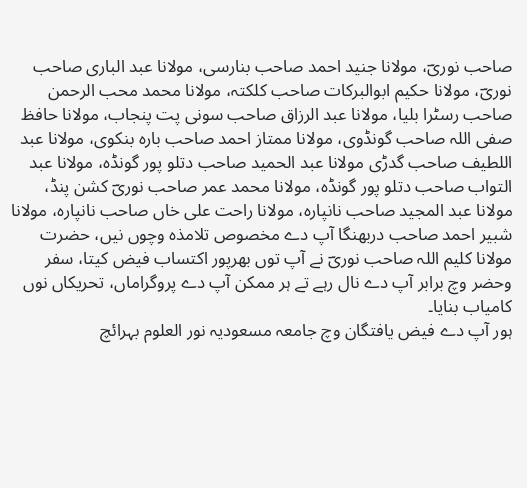صاحب نوریؔ، مولانا جنید احمد صاحب بنارسی، مولانا عبد الباری صاحب نوریؔ، مولانا حکیم ابوالبرکات صاحب کلکتہ، مولانا محمد محب الرحمن صاحب رسٹرا بلیا، مولانا عبد الرزاق صاحب سونی پت پنجاب، مولانا حافظ صفی اللہ صاحب گونڈوی، مولانا ممتاز احمد صاحب بارہ بنکوی، مولانا عبد اللطیف صاحب گدڑی مولانا عبد الحمید صاحب دتلو پور گونڈہ، مولانا عبد التواب صاحب دتلو پور گونڈہ، مولانا محمد عمر صاحب نوریؔ کشن پنڈ، مولانا عبد المجید صاحب نانپارہ، مولانا راحت علی خاں صاحب نانپارہ، مولانا شبیر احمد صاحب دربھنگا آپ دے مخصوص تلامذہ وچوں نيں، حضرت مولانا کلیم اللہ صاحب نوریؔ نے آپ توں بھرپور اکتساب فیض کیتا، سفر وحضر وچ برابر آپ دے نال رہے تے ہر ممکن آپ دے پروگراماں، تحریکاں نوں کامیاب بنایا۔
ہور آپ دے فیض یافتگان وچ جامعہ مسعودیہ نور العلوم بہرائچ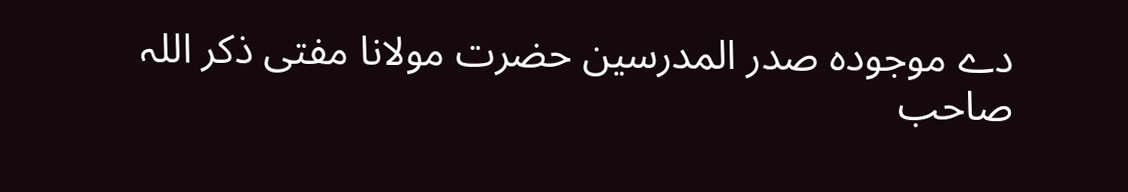دے موجودہ صدر المدرسین حضرت مولانا مفتی ذکر اللہ صاحب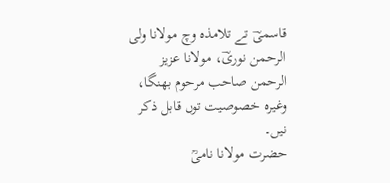قاسمیؔ تے تلامذہ وچ مولانا ولی الرحمن نوریؔ، مولانا عزیز الرحمن صاحب مرحوم بھنگا، وغیرہ خصوصیت توں قابل ذکر نيں۔
حضرت مولانا نامیؒ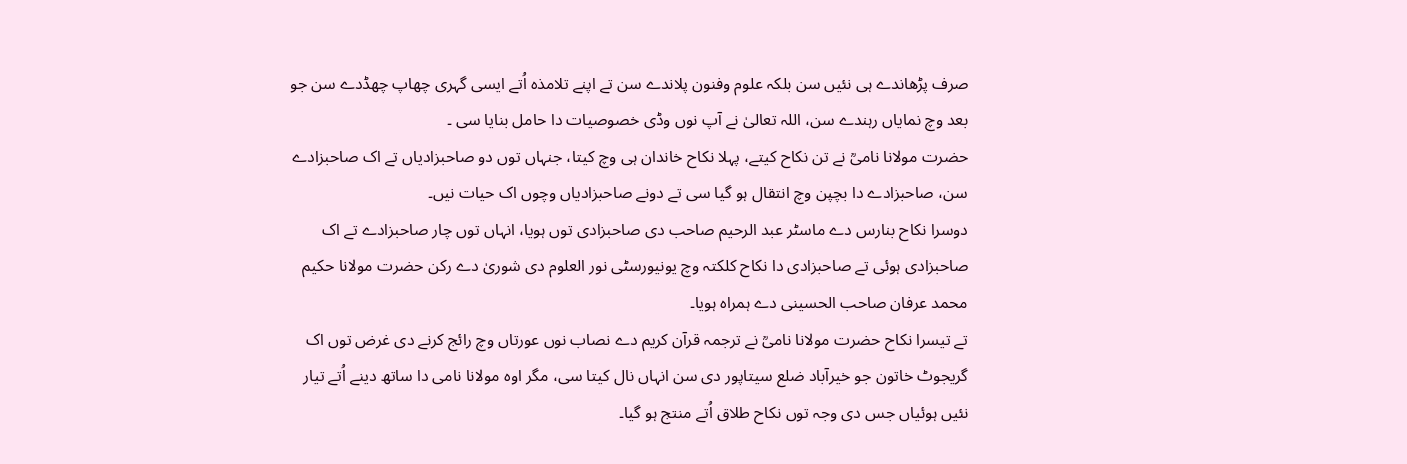صرف پڑھاندے ہی نئيں سن بلکہ علوم وفنون پلاندے سن تے اپنے تلامذہ اُتے ایسی گہری چھاپ چھڈدے سن جو بعد وچ نمایاں رہندے سن، اللہ تعالیٰ نے آپ نوں وڈی خصوصیات دا حامل بنایا سی ۔
حضرت مولانا نامیؒ نے تن نکاح کیتے، پہلا نکاح خاندان ہی وچ کیتا، جنہاں توں دو صاحبزادیاں تے اک صاحبزادے سن، صاحبزادے دا بچپن وچ انتقال ہو گیا سی تے دونے صاحبزادیاں وچوں اک حیات نيں۔
دوسرا نکاح بنارس دے ماسٹر عبد الرحیم صاحب دی صاحبزادی توں ہويا، انہاں توں چار صاحبزادے تے اک صاحبزادی ہوئی تے صاحبزادی دا نکاح کلکتہ وچ یونیورسٹی نور العلوم دی شوریٰ دے رکن حضرت مولانا حکیم محمد عرفان صاحب الحسینی دے ہمراہ ہويا۔
تے تیسرا نکاح حضرت مولانا نامیؒ نے ترجمہ قرآن کریم دے نصاب نوں عورتاں وچ رائج کرنے دی غرض توں اک گریجوٹ خاتون جو خیرآباد ضلع سیتاپور دی سن انہاں نال کیتا سی، مگر اوہ مولانا نامی دا ساتھ دینے اُتے تیار نئيں ہوئیاں جس دی وجہ توں نکاح طلاق اُتے منتج ہو گیا۔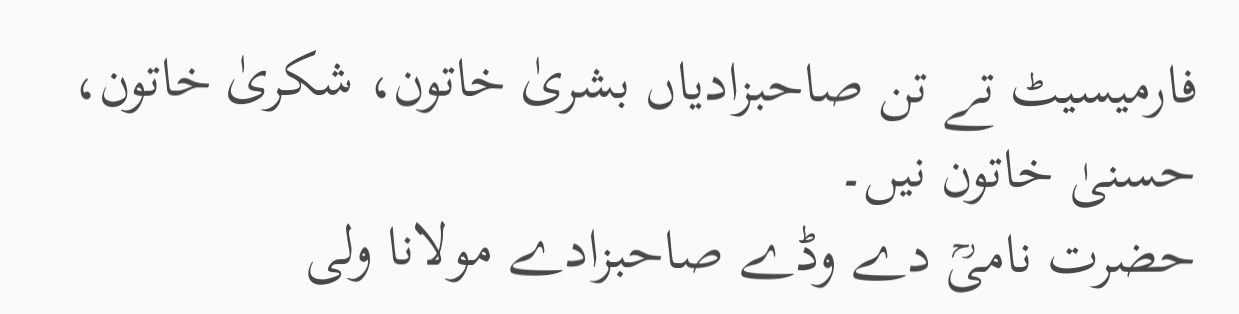فارمیسیٹ تے تن صاحبزادیاں بشریٰ خاتون، شکریٰ خاتون، حسنیٰ خاتون نيں۔
حضرت نامیؒ دے وڈے صاحبزادے مولانا ولی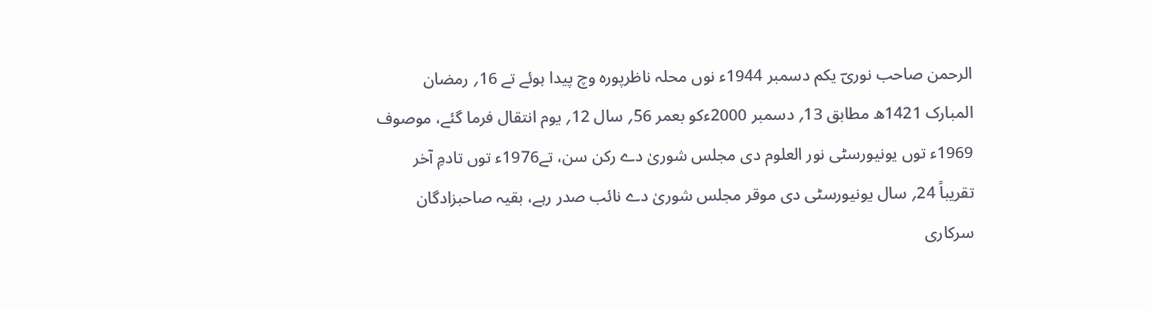الرحمن صاحب نوریؔ یکم دسمبر 1944ء نوں محلہ ناظرپورہ وچ پیدا ہوئے تے 16؍ رمضان المبارک 1421ھ مطابق 13؍ دسمبر 2000ءکو بعمر 56؍ سال 12؍ یوم انتقال فرما گئے، موصوف 1969ء توں یونیورسٹی نور العلوم دی مجلس شوریٰ دے رکن سن، تے1976ء توں تادمِ آخر تقریباً 24؍ سال یونیورسٹی دی موقر مجلس شوریٰ دے نائب صدر رہے، بقیہ صاحبزادگان سرکاری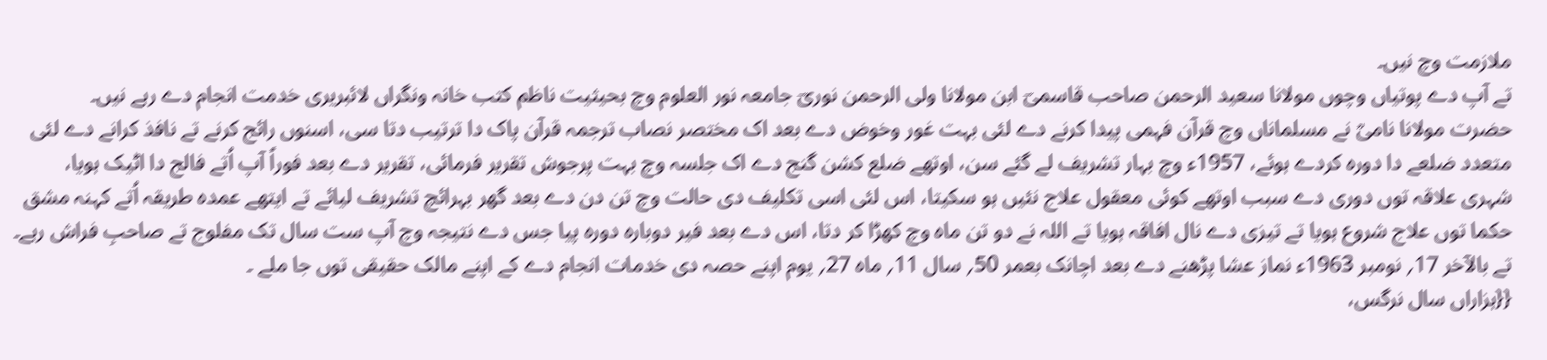ملازمت وچ نيں۔
تے آپ دے پوتیاں وچوں مولانا سعید الرحمن صاحب قاسمیؔ ابن مولانا ولی الرحمن نوریؔ جامعہ نور العلوم وچ بحیثیت ناظم کتب خانہ ونگراں لائبریری خدمت انجام دے رہے نيں۔
حضرت مولانا نامیؒ نے مسلماناں وچ قرآن فہمی پیدا کرنے دے لئی بہت غور وخوض دے بعد اک مختصر نصاب ترجمہ قرآن پاک دا ترتیب دتا سی، اسنوں رائج کرنے تے نافذ کرانے دے لئی متعدد ضلعے دا دورہ کردے ہوئے، 1957ء وچ بہار تشریف لے گئے سن، اوتھے ضلع کشن گنج دے اک جلسہ وچ بہت پرجوش تقریر فرمائی، تقریر دے بعد فوراً آپ اُتے فالج دا اٹیک ہويا، شہری علاقہ توں دوری دے سبب اوتھے کوئی معقول علاج نئيں ہو سکیتا، اس لئی اسی تکلیف دی حالت وچ تن دن دے بعد گھر بہرائچ تشریف لیائے تے ایتھے عمدہ طریقہ اُتے کہنہ مشق حکما توں علاج شروع ہويا تے تیزی دے نال افاقہ ہويا تے اللہ نے دو تن ماہ وچ کھڑا کر دتا، اس دے بعد فیر دوبارہ دورہ پيا جس دے نتیجہ وچ آپ ست سال تک مفلوج تے صاحبِ فراش رہے۔ تے بالآخر 17؍ نومبر 1963ء نماز عشا پڑھنے دے بعد اچانک بعمر 50؍ سال 11؍ ماہ 27؍ یوم اپنے حصہ دی خدمات انجام دے کے اپنے مالک حقیقی توں جا ملے ۔
{{ہزاراں سال نرگس،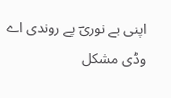اپنی بے نوریؔ پے روندی اے وڈی مشکل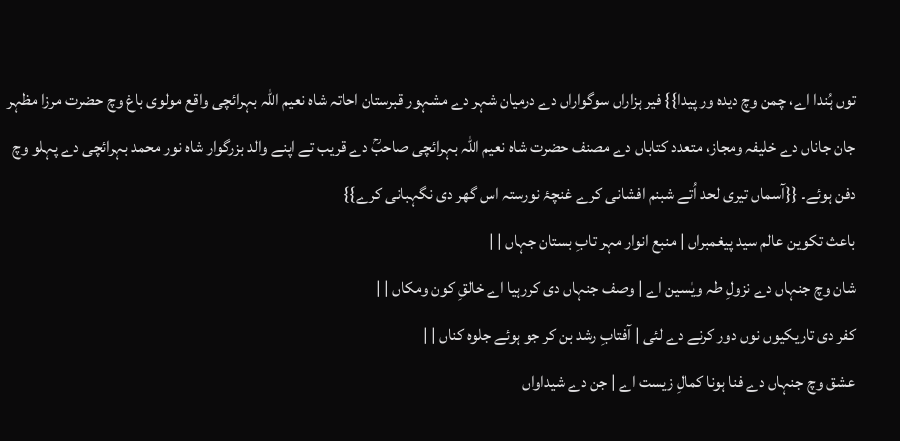توں ہُندا اے، چمن وچ دیدہ ور پیدا}} فیر ہزاراں سوگواراں دے درمیان شہر دے مشہور قبرستان احاتہ شاہ نعیم اللہ بہرائچی واقع مولوی باغ وچ حضرت مرزا مظہر جان جاناں دے خلیفہ ومجاز، متعدد کتاباں دے مصنف حضرت شاہ نعیم اللہ بہرائچی صاحبؒ دے قریب تے اپنے والد بزرگوار شاہ نور محمد بہرائچی دے پہلو وچ دفن ہوئے۔ {{آسماں تیری لحد اُتے شبنم افشانی کرے غنچۂ نورستہ اس گھر دی نگہبانی کرے}}
باعث تکوین عالم سید پیغمبراں | منبع انوار مہر تابِ بستان جہاں | |
شان وچ جنہاں دے نزولِ طہ ویٰسین اے | وصف جنہاں دی کررہیا اے خالقِ کون ومکاں | |
کفر دی تاریکیوں نوں دور کرنے دے لئی | آفتابِ رشد بن کر جو ہوئے جلوہ کناں | |
عشق وچ جنہاں دے فنا ہونا کمالِ زیست اے | جن دے شیداواں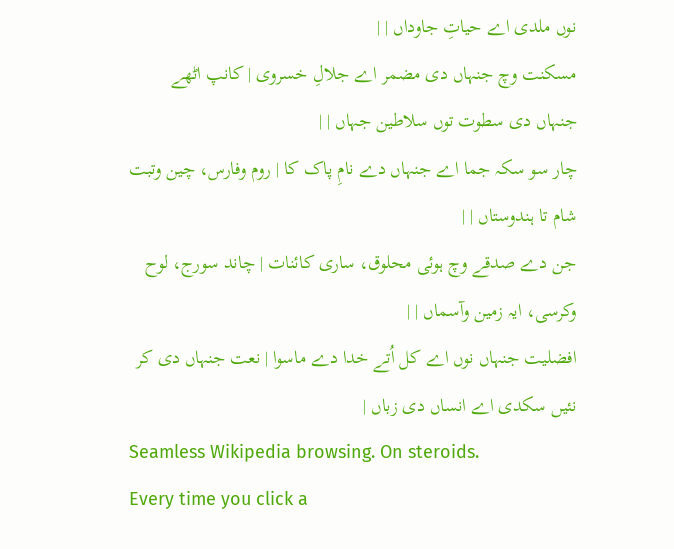نوں ملدی اے حیاتِ جاوداں | |
مسکنت وچ جنہاں دی مضمر اے جلالِ خسروی | کانپ اٹھے جنہاں دی سطوت توں سلاطین جہاں | |
چار سو سکہ جما اے جنہاں دے نامِ پاک کا | روم وفارس، چین وتبت شام تا ہندوستاں | |
جن دے صدقے وچ ہوئی محلوق، ساری کائنات | چاند سورج، لوح وکرسی، ایہ زمین وآسماں | |
افضلیت جنہاں نوں اے کل اُتے خدا دے ماسوا | نعت جنہاں دی کر نئيں سکدی اے انساں دی زباں |
Seamless Wikipedia browsing. On steroids.
Every time you click a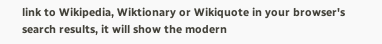link to Wikipedia, Wiktionary or Wikiquote in your browser's search results, it will show the modern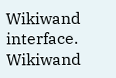Wikiwand interface.
Wikiwand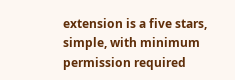extension is a five stars, simple, with minimum permission required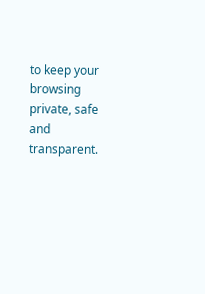to keep your browsing private, safe and transparent.